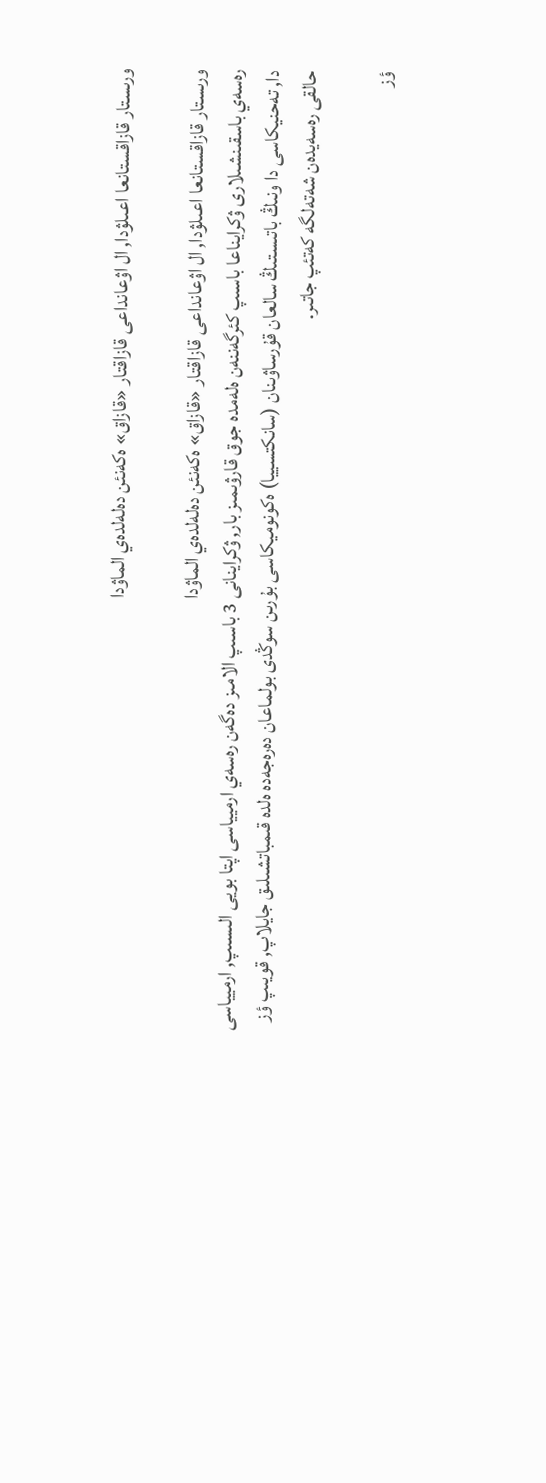ورىستار قازاقستانعا اعىلۋدا, ال اۋعانداعى قازاقتار «قازاق» ەكەنئن دەلەلدەي الماۋدا

ورىستار قازاقستانعا اعىلۋدا, ال اۋعانداعى قازاقتار «قازاق» ەكەنئن دەلەلدەي الماۋدا
رەسەي باسقىنشىلارى ۋكرايناعا باسىپ كئرگەننەن ەلەمدە جوق قارۋىمىز بار, ۋكراينانى 3 باسىپ الامىز دەگەن رەسەي ارميياسى اپتا بويى الىسىپ, ارميياسى دا, تەحنيكاسى دا ونىڭ باتىستىڭ سالعان قۇرساۋىنان (سانكتسييا) ەكونوميكاسى بۇرىن سوڭدى بولماعان دەرەجەدە ەلدە قىمباتشىلىق جايلاپ, قويىپ ؤز حالقى رەسەيدەن شەتەلگە كەتئپ جاتىر.

ؤز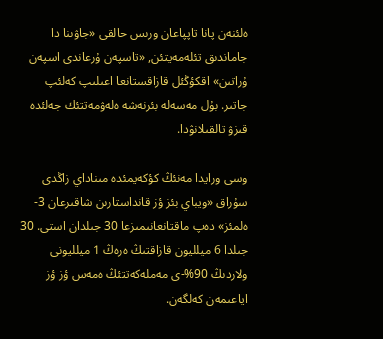ەلئنەن پانا تاپپاعان ورىس حالقى «جاۋىنا دا جاماندىق تئلەمەيتئن, «تاسپەن ۇرعاندى اسپەن ۇراتىن» اقكؤڭئل قازاقستانعا اعىلىپ كەلئپ جاتىر. بۇل مەسەلە بئرنەشە ەلەۋمەتتئك جەلئدە قىزۋ تالقىلانۋدا.

وسى ورايدا مەنئڭ كؤكەيمئدە مىناداي زاڭدى سۇراق «ويباي بئز ؤز قانداستارىن شاقىرعان 3- ەلمئز» دەپ ماقتانعانىمىزعا 30 جىلدان استى. 30 جىلدا 6 ميلليون قازاقتىڭ ەرەڭ 1 ميلليونى ولاردىڭ 90%-ى مەملەكەتتئڭ ەمەس ؤز ؤز اياعىمەن كەلگەن.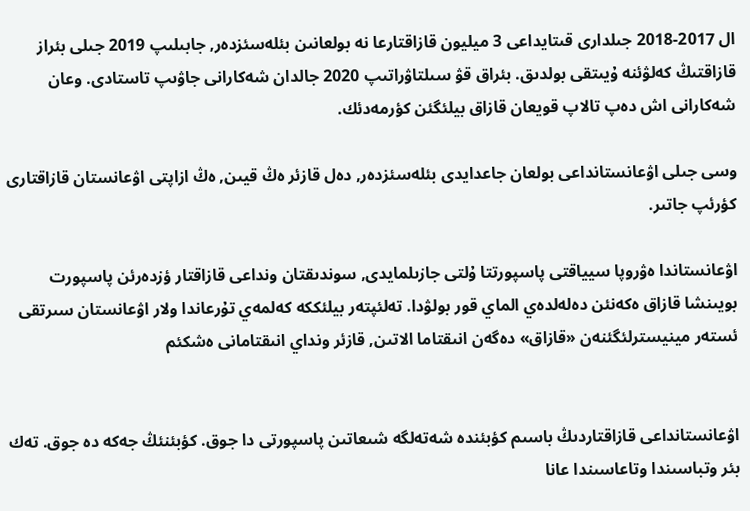ال 2017-2018 جىلدارى قىتايداعى 3 ميليون قازاقتارعا نە بولعانىن بئلەسئزدەر, جابىلىپ 2019 جىلى بئراز قازاقتىڭ كەلۋئنە ۇيىتقى بولدىق. بئراق قۋ سىلتاۋراتىپ 2020 جالدان شەكارانى جاۋىپ تاستادى. وعان شەكارانى اش دەپ تالاپ قويعان قازاق بيلئگئن كؤرمەدئك.

وسى جىلى اۋعانستانداعى بولعان جاعدايدى بئلەسئزدەر, دەل قازئر ەڭ قيىن, ەڭ ازاپتى اۋعانستان قازاقتارى كؤرئپ جاتىر.

اۋعانستاندا ەۋروپا سيياقتى پاسپورتتا ۇلتى جازىلمايدى, سوندىقتان ونداعى قازاقتار ؤزدەرئن پاسپورت بويىنشا قازاق ەكەنئن دەلەلدەي الماي قور بولۋدا. تەلئپتەر بيلئككە كەلمەي تۇرعاندا ولار اۋعانستان سىرتقى ئستەر مينيسترلئگئنەن «قازاق» دەگەن انىقتاما الاتىن, قازئر ونداي انىقتامانى ەشكئم


اۋعانستانداعى قازاقتاردىڭ باسىم كؤبئندە شەتەلگە شىعاتىن پاسپورتى دا جوق. كؤبئنئڭ جەكە دە جوق. تەك بئر وتباسىندا وتاعاسىندا عانا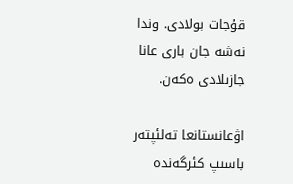قۇجات بولادى. وندا نەشە جان بارى عانا جازىلادى ەكەن.

اۋعانستانعا تەلئپتەر باسىپ كئرگەندە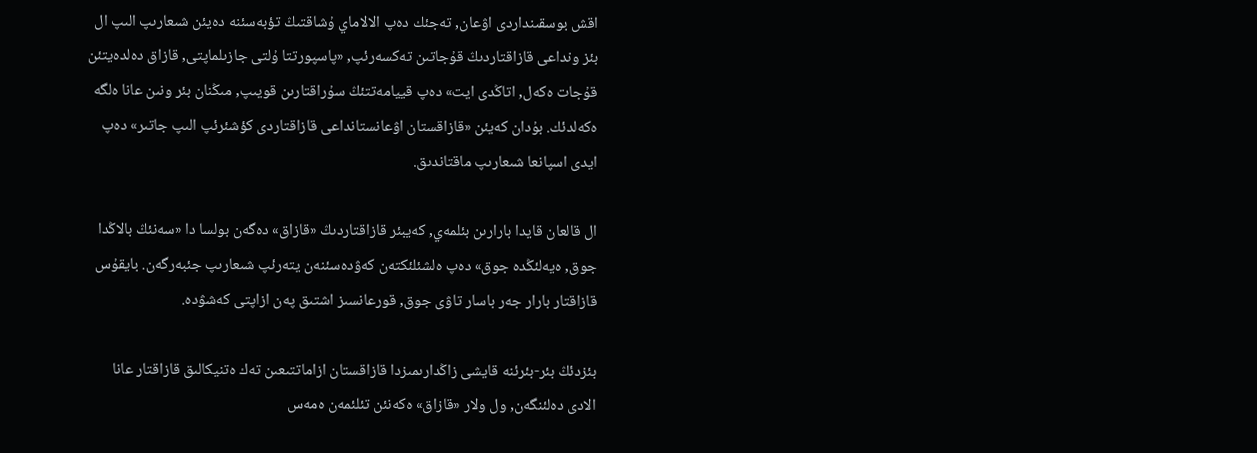اقش بوسقىنداردى اۋعان, تەجئك دەپ الالاماي ۇشاقتىڭ تؤبەسئنە دەيئن شىعارىپ الىپ ال بئز ونداعى قازاقتاردىڭ قۇجاتىن تەكسەرئپ, «پاسپورتتا ۇلتى جازىلماپتى, قازاق دەلدەيتئن قۇجات ەكەل, اتاڭدى ايت» دەپ قييامەتتئڭ سۇراقتارىن قويىپ, مىڭنان بئر ونىن عانا ەلگە ەكەلدئك. بۇدان كەيئن «قازاقستان اۋعانستانداعى قازاقتاردى كؤشئرئپ الىپ جاتىر» دەپ ايدى اسپانعا شىعارىپ ماقتاندىق.

ال قالعان قايدا بارارىن بئلمەي, كەيبئر قازاقتاردىڭ «قازاق» دەگەن بولسا دا «سەنئڭ بالاڭدا جوق, ەيەلئڭدە جوق» دەپ ەلشئلئكتەن كەۋدەسئنەن يتەرئپ شىعارىپ جئبەرگەن. بايقۇس قازاقتار بارار جەر باسار تاۋى جوق, قورعانسىز اشتىق پەن ازاپتى كەشۋدە.

بئزدئڭ بئر-بئرئنە قايشى زاڭدارىمىزدا قازاقستان ازاماتتىعىن تەك ەتنيكالىق قازاقتار عانا الادى دەلئنگەن, ول ولار «قازاق» ەكەنئن تئلئمەن ەمەس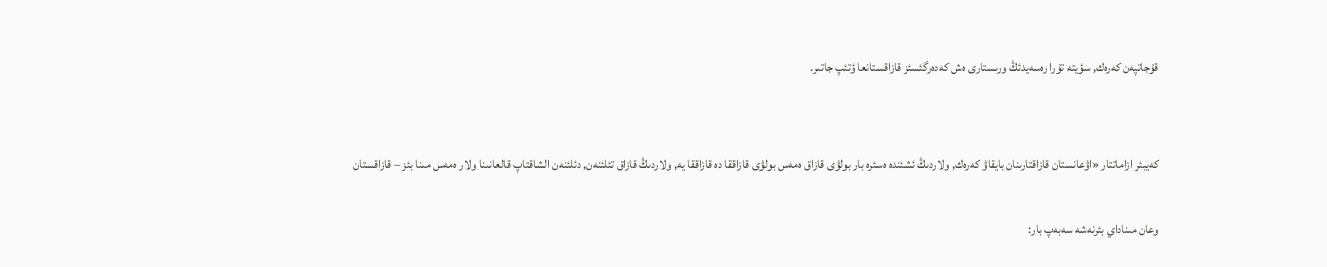قۇجاتپەن كەرەك, سؤيتە تۇرا رەسەيدئڭ ورىستارى ەش كەدەرگئسئز قازاقستانعا ؤتئپ جاتىر.


كەيبئر ازاماتتار «اۋعانستان قازاقتارىنان بايقاۋ كەرەك, ولاردىڭ ئشئندە ەسئرە بار بولۋى قازاق ەمەس بولۋى قازاققا دە قازاققا يە, ولاردىڭ قازاق تئلئنەن, دئلئنەن الشاقتاپ قالعانىنا ولار ەمەس مىنا بئز – قازاقستان

وعان مىناداي بئرنەشە سەبەپ بار: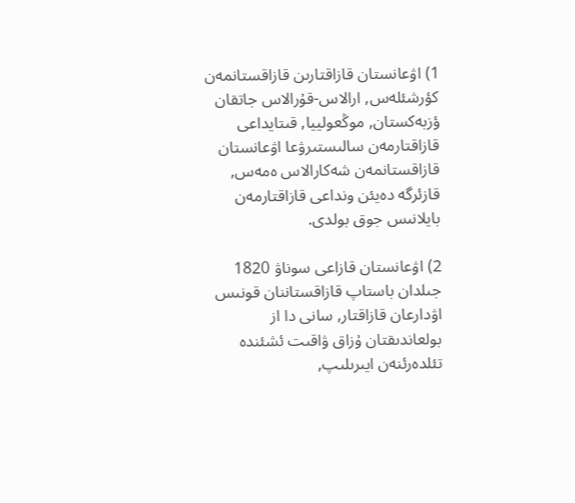1) اۋعانستان قازاقتارىن قازاقستانمەن كؤرشئلەس, ارالاس-قۇرالاس جاتقان ؤزبەكستان, موڭعولييا, قىتايداعى قازاقتارمەن سالىستىرۋعا اۋعانستان قازاقستانمەن شەكارالاس ەمەس, قازئرگە دەيئن ونداعى قازاقتارمەن بايلانىس جوق بولدى.

2) اۋعانستان قازاعى سوناۋ 1820 جىلدان باستاپ قازاقستاننان قونىس اۋدارعان قازاقتار, سانى دا از بولعاندىقتان ۇزاق ۋاقىت ئشئندە تئلدەرئنەن ايىرىلىپ,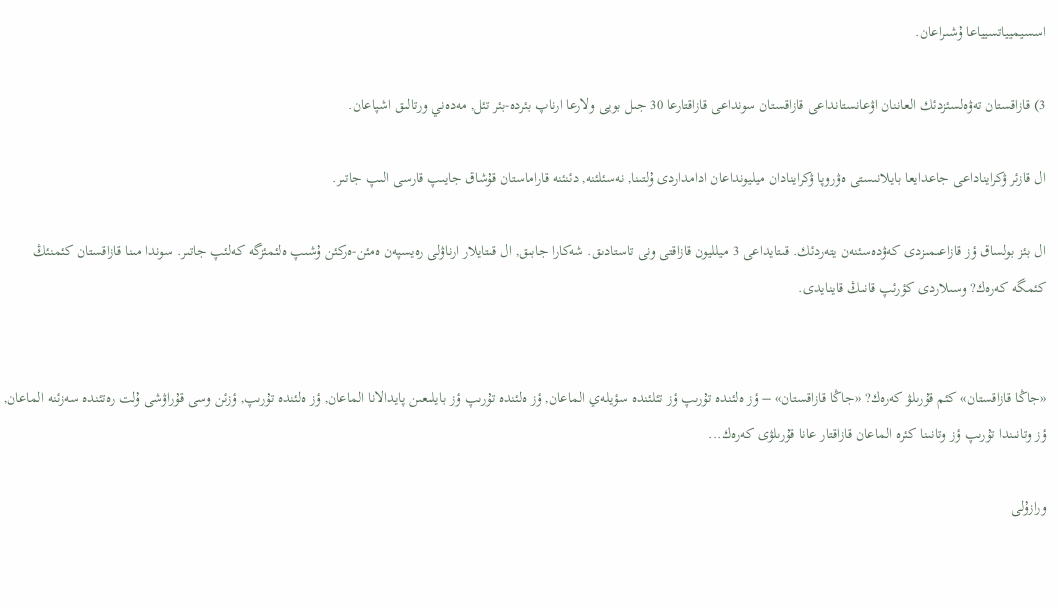اسسيميياتسيياعا ۇشىراعان.

3) قازاقستان تەۋەلسئزدئك العاننان اۋعانستانداعى قازاقستان سونداعى قازاقتارعا 30 جىل بويى ولارعا ارناپ بئردە-بئر تئل, مەدەني ورتالىق اشپاعان.

ال قازئر ۋكرايناداعى جاعدايعا بايلانىستى ەۋروپا ۋكراينادان ميليونداعان ادامداردى ۇلتىنا, نەسئلئنە, دئنئنە قاراماستان قۇشاق جايىپ قارسى الىپ جاتىر.

ال بئز بولساق ؤز قازاعىمىزدى كەۋدەسئنەن يتەردئك. قىتايداعى 3 ميلليون قازاقتى ونى تاستادىق. شەكارا جابىق, ال قىتايلار ارناۋلى رەيسپەن ەمئن-ەركئن ۇشىپ ەلئمئزگە كەلئپ جاتىر. سوندا مىنا قازاقستان كئمنئڭ كئمگە كەرەك? وسىلاردى كؤرئپ قانىڭ قاينايدى.


«جاڭا قازاقستان» كئم قۇرىلۋ كەرەك? «جاڭا قازاقستان» – ؤز ەلئندە تۇرىپ ؤز تئلئندە سؤيلەي الماعان, ؤز ەلئندە تۇرىپ ؤز بايلىعىن پايدالانا الماعان, ؤز ەلئندە تۇرىپ, ؤزئن وسى قۇراۋشى ۇلت رەتئندە سەزئنە الماعان, ؤز وتانىندا تۇرىپ ؤز وتانىنا كئرە الماعان قازاقتار عانا قۇرىلۋى كەرەك...

ورازۇلى